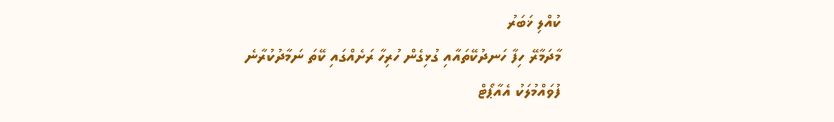ކުއްލި ޚަބަރު
މާދަމާރޭ ހިފާ ހަނދުކޭތައާއި ގުޅިގެން ހުރިހާ ރަށެއްގައި ކޭތަ ނަމާދުކުރާނެ
ފުވައްމުލަކު އެއާޕޯޓް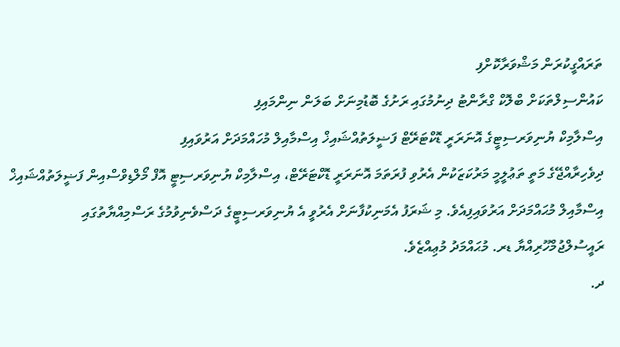ތަރައްގީކުރަން މަޝްވަރާކޮށްފި
ކައުންސިލްތަކަށް ބްލޮކް ގްރާންޓު ދިނުމުގައި ރަށުގެ ބޮޑުމިނަށް ބަލަން ނިންމައިފި
އިސްލާމިކް ޔުނިވަރސިޓީގެ އޮނަރަރީ ޑޮކްޓަރޭޓް ފަޟީލަތުއްޝައިޚް އިސްމާއިލް މުހައްމަދަށް އަރުވައިފި
ދިވެހިރާއްޖޭގެ މަތީ ތަޢުލީމީ މަރުކަޒަކުން އެރުވި ފުރަތަމަ އޮނަރަރީ ޑޮކްޓަރޭޓް، އިސްލާމިކް ޔުނިވަރސިޓީ އޮފް މޯލްޑިވްސްއިން ފަޟީލަތުއްޝައިޚް އިސްމާއިލް މުޙައްމަދަށް އަރުވައިފިއެވެ. މި ޝަރަފު އެމަނިކުފާނަށް އެރުވީ އެ ޔުނިވަރސިޓީގެ ދަސްވެނިވުމުގެ ރަސްމިއްޔާތުގައި ރައީސުލްޖުމްހޫރިއްޔާ ޑރ. މުޙައްމަދު މުޢިއްޒެވެ.
ދ.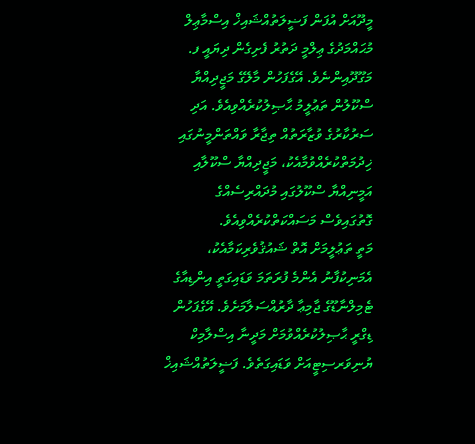މީދޫއަށް އުފަން ފަޟީލަތުއްޝައިޚް އިސްމާޢިލް މުޙައްމަދުގެ ޢިލްމީ ދަތުރު ފެށިގެން ދިޔައީ ފ. މަގޫދޫއިންނެވެ. އޭގެފަހުން މާލޭގެ މަޖީދިއްޔާ ސްކޫލުން ތަޢުލީމު ޙާޞިލުކުރެއްވިއެވެ. އަދި ސަރުކާރުގެ ވުޒާރަތުއް ތިޖާރާ ވައްތަންމީނުގައި ޚިދުމަތްކުރެއްވުމާއެކު، މަޖީދިއްޔާ ސްކޫލާއި އަމީނިއްޔާ ސްކޫލުގައި މުދައްރިސެއްގެ ގޮތުގައިވެސް މަސައްކަތްކުރެއްވިއެވެ.
މަތީ ތަޢުލީމަށް އޮތް ޝައުޤުވެރިކަމާއެކު، އެމަނިކުފާނު އެންމެ ފުރަތަމަ ވަޑައިގަތީ އިންޑިއާގެ ޓެމިލްނާޑޫގެ ޖާމިޢާ ދާރުއްސަލާމަށެވެ. އޭގެފަހުން ޑިގްރީ ޙާޞިލުކުރެއްވުމަށް މަދީނާ އިސްލާމިކް ޔުނިވަރސިޓީއަށް ވަޑައިގަތެވެ. ފަޟީލަތުއްޝައިޚް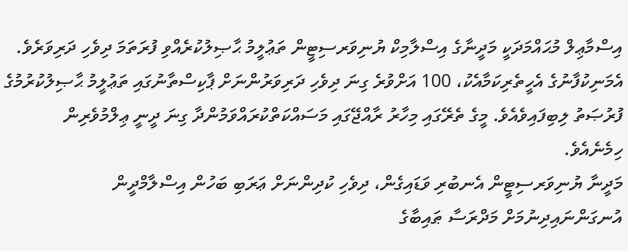އިސްމާޢިލް މުޙައްމަދަކީ މަދީނާގެ އިސްލާމިކް ޔުނިވަރސިޓީން ތަޢުލީމު ޙާޞިލުކުރެއްވި ފުރަތަމަ ދިވެހި ދަރިވަރެވެ.
އެމަނިކުފާނުގެ އެހީތެރިކަމާއެކު، 100 އަށްވުރެ ގިނަ ދިވެހި ދަރިވަރުންނަށް ޕާކިސްތާނުގައި ތަޢުލީމު ޙާޞިލުކުރުމުގެ ފުރުޞަތު ލިބިފައިވެއެވެ. މީގެ ތެރޭގައި މިހާރު ރާއްޖޭގައި މަސައްކަތްކުރައްވަމުންދާ ގިނަ ދީނީ ޢިލްމުވެރިން ހިމެނެއެވެ.
މަދީނާ ޔުނިވަރސިޓީން އެނބުރި ވަޑައިގެން، ދިވެހި ކުދިންނަށް ޢަރަބި ބަހުން އިސްލާމްދީން އުނގަންނައިދިނުމަށް މަދްރަސާ ޠައިބާގެ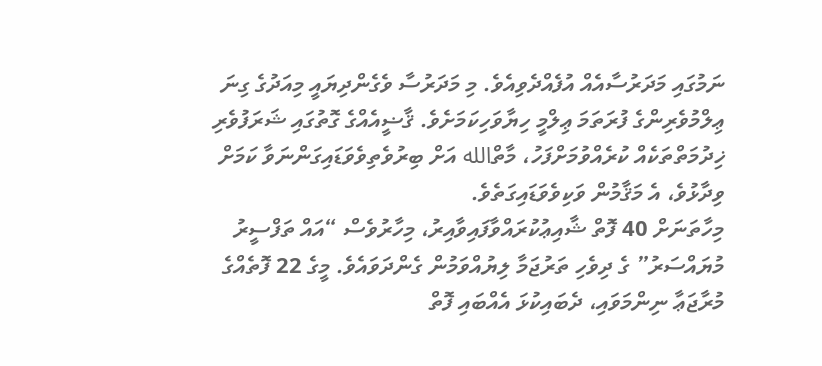ނަމުގައި މަދަރުސާއެއް އުފެއްދެވިއެވެ. މި މަދަރުސާ ވެގެންދިޔައީ މިއަދުގެ ގިނަ ޢިލްމުވެރިންގެ ފުރަތަމަ ޢިލްމީ ހިޔާވަހިކަމަށެވެ. ޤާޟީއެއްގެ ގޮތުގައި ޝަރަފުވެރި ޚިދުމަތްތަކެއް ކުރެއްވުމަށްފަހު، މާތްالله އަށް ބިރުވެތިވެވަޑައިގަންނަވާ ކަމަށް ވިދާޅުވެ، އެ މަޤާމުން ވަކިވެވަޑައިގަތެވެ.
މިހާތަނަށް 40 ފޮތް ޝާއިޢުކުރައްވާފައިވާއިރު، މިހާރުވެސް “އައް ތަފްސީރު މުޔައްސަރު” ގެ ދިވެހި ތަރުޖަމާ ލިޔުއްވަމުން ގެންދަވައެވެ. މީގެ 22 ފޮތެއްގެ މުރާޖަޢާ ނިންމަވައި، ދެބައިކުޅަ އެއްބައި ފޮތް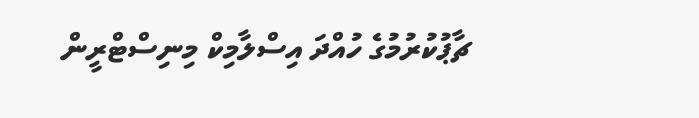ޗާޕުކުރުމުގެ ހުއްދަ އިސްލާމިކް މިނިސްޓްރީން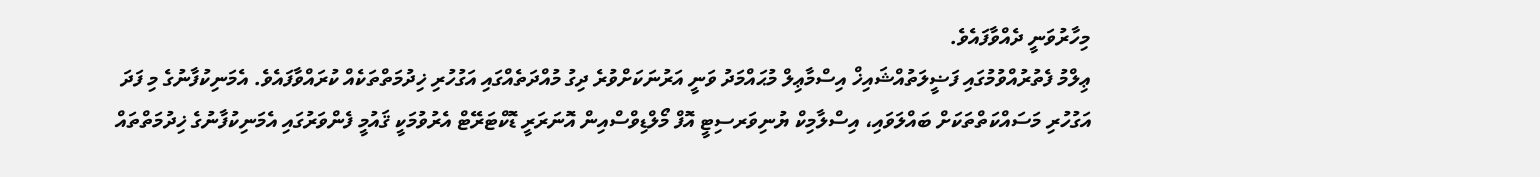މިހާރުވަނީ ދެއްވާފައެވެ.
ޢިލްމު ފެތުރުއްވުމުގައި ފަޟީލަތުއްޝައިޚް އިސްމާޢިލް މުޙައްމަދު ވަނީ އަރުނަކަށްވުރެ ދިގު މުއްދަތެއްގައި އަގުހުރި ޚިދުމަތްތަކެއް ކުރައްވާފައެވެ. އެމަނިކުފާނުގެ މި ފަދަ އަގުހުރި މަސައްކަތްތަކަށް ބައްލަވައި، އިސްލާމިކް ޔުނިވަރސިޓީ އޮފް މޯލްޑިވްސްއިން އޮނަރަރީ ޑޮކްޓަރޭޓް އެރުވުމަކީ ޤައުމީ ފެންވަރުގައި އެމަނިކުފާނުގެ ޚިދުމަތްތައް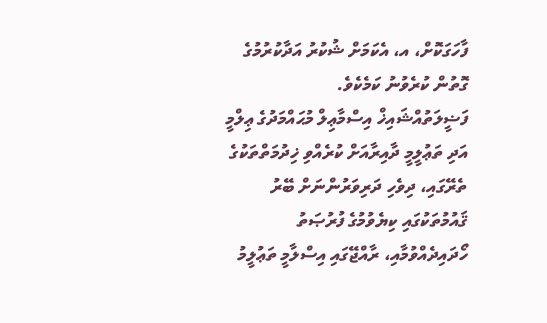ފާހަގަކޮށް، އ، އެކަމަށް ޝުކުރު އަދާކުރުމުގެ ގޮތުން ކުރެވުނު ކަމެކެވެ.
ފަޟީލަތުއްޝައިޚް އިސްމާޢިލް މުޙައްމަދުގެ ޢިލްމީ އަދި ތަޢުލީމީ ދާއިރާއަށް ކުރެއްވި ޚިދުމަތްތަކުގެ ތެރޭގައި، ދިވެހި ދަރިވަރުންނަށް ބޭރު ޤައުމުތަކުގައި ކިޔެވުމުގެ ފުރުޞަތު ހޯދައިދެއްވުމާއި، ރާއްޖޭގައި އިސްލާމީ ތަޢުލީމު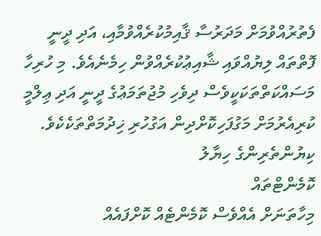ފެތުރުއްވުމަށް މަދަރުސާ ޤާއިމުކުރެއްވުމާއި، އަދި ދީނީ ފޮތްތައް ލިޔުއްވައި ޝާއިޢުކުރެއްވުން ހިމެނެއެވެ. މި ހުރިހާ މަސައްކަތްތަކަކީވެސް ދިވެހި މުޖުތަމަޢުގެ ދީނީ އަދި ޢިލްމީ ކުރިއެރުމަށް މަގުފަހިކޮށްދިން އަގުހުރި ޚިދުމަތްތަކެކެވެ.
ކިޔުންތެރިންގެ ހިޔާލު
ކޮމެންޓްތައް
މިހާތަނަށް އެއްވެސް ކޮމެންޓެއް ކޮށްފައެއް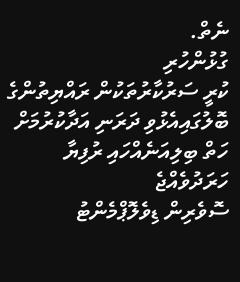ނެތް.
ގުޅުންހުރި
ކުރީ ސަރުކާރުތަކުން ރައްޔިތުންގެ ބޮލުގައިއެޅުވި ދަރަނި އަދާކުރުމަށް ހަތް ބިލިއަނެއްހައި ރުފިޔާ ހަރަދުވެއްޖެ
ސޮވެރިން ޑިވެލޮޕްމެންޓު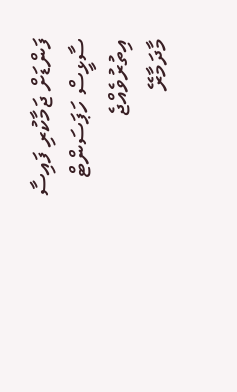ފަންޑަށް ޖަމާކުރި ފައިސާ ސާޅީސް ހަޕަސަންޓް އިތުރުވެއްޖެ
މާދަމާރޭ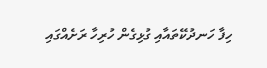ހިފާ ހަނދުކޭތައާއި ގުޅިގެން ހުރިހާ ރަށެއްގައި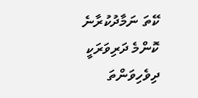ކޭތަ ނަމާދުކުރާނެ
ކޮންމެ ދަރިވަރަކީ ދިވެހިވަންތަ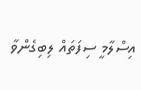އިސްލާމީ ސިފަތައް ލިބިގެންވާ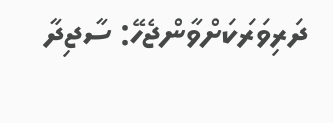ދަރިވަރަކަށްވާންޖެހޭ: ސާޖިދާ